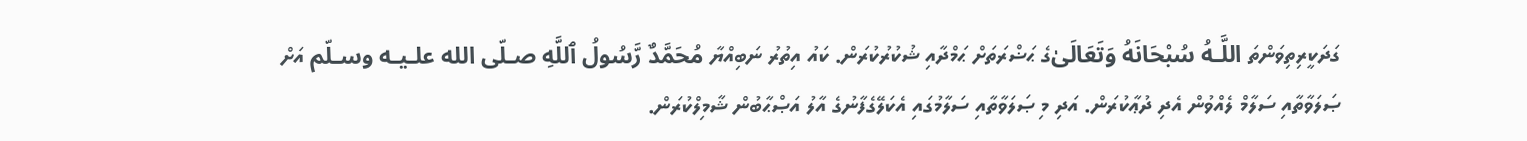ގަދަކީރިތިވަންތަ اللَّـهُ سُبْحَانَهُ وَتَعَالَىٰގެ ޙަޟްރަތަށް ޙަމްދާއި ޝުކުރުކުރަން. ކައު އިތުރު ނަބިއްޔާ مُحَمَّدٌ رَّسُولُ ٱللَّهِ صـلّى الله علـيـه وسـلّم އަށް ޞަލަވާތާއި ސަލާމް ލެއްވުން އެދި ދުޢާކުރަން. އަދި މި ޞަލަވާތާއި ސަލާމުގައި އެކަލޭގެފާނުގެ އާލު އަޞްޙާބުން ޝާމިލްކުރަން.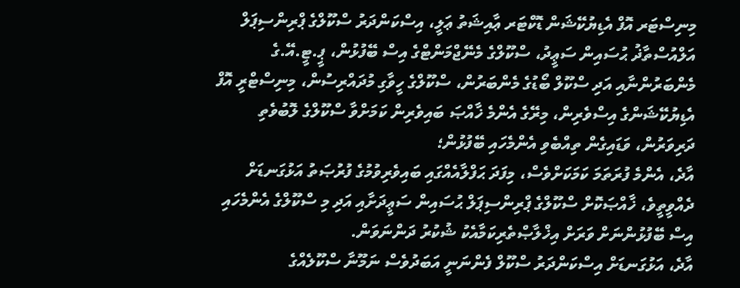މިނިސްޓަރ އޮފް އެޑިޔުކޭޝަން ޑޮކްޓަރ ޢާއިޝަތު ޢަލީ، އިސްކަންދަރު ސްކޫލްގެ ޕްރިންސިޕަލް އަލްއުސްތާޛު ޙުސައިން ސަޢީދު، ސްކޫލްގެ މެނޭޖްމަންޓްގެ އިސް ބޭފުޅުން، ޕީ.ޓީ.އޭ.ގެ މެންބަރުންނާއި އަދި ސްކޫލް ބޯޑުގެ މެންބަރުން، ސްކޫލްގެ ހީވާގި މުދައްރިސުން، މިނިސްޓްރީ އޮފް އެޑިޔުކޭޝަންގެ އިސްވެރިން، މިރޭގެ އެންމެ ޚާއްޞަ ބައިވެރިން ކަމަށްވާ ސްކޫލްގެ ލޮބުވެތި ދަރިވަރުން، ވަޑައިގެން ތިއްބެވި އެންމެހައި ބޭފުޅުން؛
އާދެ، އެންމެ ފުރަތަމަ ކަމަކަށްވެސް، މިފަދަ ޙަފްލާއެއްގައި ބައިވެރިވުމުގެ ފުރުޞަތު އަޅުގަނޑަށް ދެއްވީތީވެ، ޚާއްޞަކޮށް ސްކޫލްގެ ޕްރިންސިޕަލް ޙުސައިން ސަޢީދަށާއި އަދި މި ސްކޫލްގެ އެންމެހައި އިސް ބޭފުޅުންނަށް ވަރަށް އިޚްލާޞްތެރިކަމާއެކު ޝުކުރު ދަންނަވަން.
އާދެ، އަޅުގަނޑަށް އިސްކަންދަރު ސްކޫލް ފެންނަނީ އަބަދުވެސް ނަމޫނާ ސްކޫލެއްގެ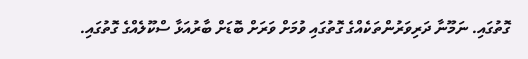ގޮތުގައި. ނަމޫނާ ދަރިވަރުންތަކެއްގެ ގޮތުގައި ވުމަށް ވަރަށް ބޮޑަށް ބާރުއަޅާ ސްކޫލެއްގެ ގޮތުގައި.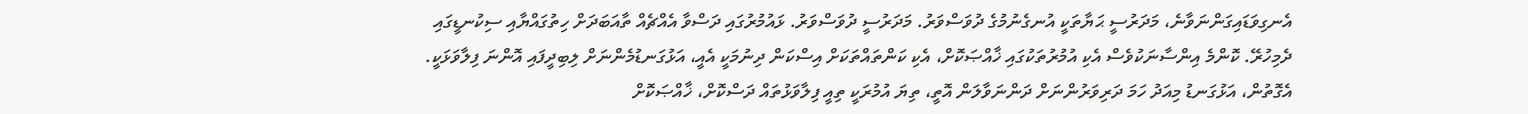އެނގިވަޑައިގަންނަވާނެ، މަދަރުސީ ޙަޔާތަކީ އުނގެނުމުގެ ދުވަސްވަރު. މަދަރުސީ ދުވަސްވަރު. ޅައުމުރުގައި ދަސްވާ އެއްޗެއް ތާއަބަދަށް ހިތުގައްޔާއި ސިކުނޑީގައި ދެމިހުރޭ. ކޮންމެ އިންސާނަކުވެސް އެކި އުމުރުތަކުގައި ޚާއްޞަކޮށް، އެކި ކަންތައްތަކަށް އިސްކަން ދިނުމަކީ އެއީ، އަޅުގަނޑުމެންނަށް ލިބިދީފައި އޮންނަ ފިލާވަޅަކީ. އެގޮތުން، އަޅުގަނޑު މިއަދު ހަމަ ދަރިވަރުންނަށް ދަންނަވާލަން އޮތީ، ތިޔަ އުމުރަކީ ތިއީ ފިލާވަޅުތައް ދަސްކޮށް، ޚާއްޞަކޮށް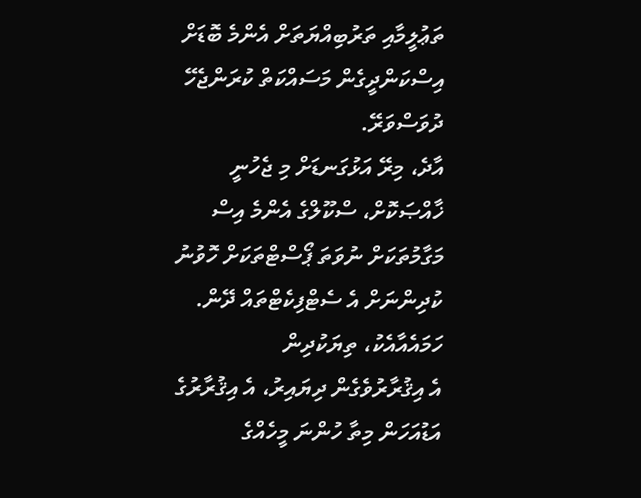ތަޢުލީމާއި ތަރުބިއްޔަތަށް އެންމެ ބޮޑަށް އިސްކަންދީގެން މަސައްކަތް ކުރަންޖެހޭ ދުވަސްވަރޭ.
އާދެ، މިރޭ އަޅުގަނޑަށް މި ޖެހުނީ ޚާއްޞަކޮށް، ސްކޫލްގެ އެންމެ އިސް މަގާމުތަކަށް ނުވަތަ ޕޯސްޓްތަކަށް ހޮވުނު ކުދިންނަށް އެ ސެޓްފިކެޓްތައް ދޭން. ހަމައެއާއެކު، ތިޔަކުދިން
އެ އިޤުރާރުވެގެން ދިޔައިރު، އެ އިޤުރާރުގެ އަޑުއަހަން މިތާ ހުންނަ މީހެއްގެ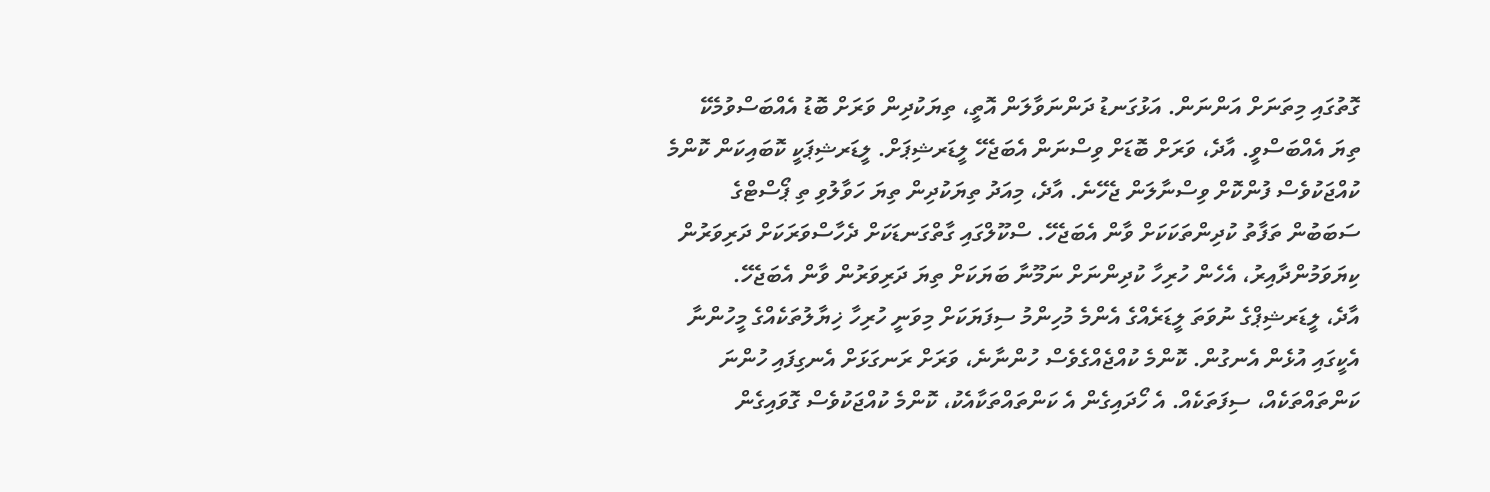ގޮތުގައި މިތަނަށް އަންނަން. އަޅުގަނޑު ދަންނަވާލަން އޮތީ، ތިޔަކުދިން ވަރަށް ބޮޑު އެއްބަސްވުމެކޭ
ތިޔަ އެއްބަސްވީ. އާދެ، ވަރަށް ބޮޑަށް ވިސްނަން އެބަޖެހޭ ލީޑަރޝިޕަށް. ލީޑަރޝިޕަކީ ކޮބައިކަން ކޮންމެ ކުއްޖަކުވެސް ފުންކޮށް ވިސްނާލަން ޖެހޭނެ. އާދެ، މިއަދު ތިޔަކުދިން ތިޔަ ހަވާލުވި ތި ޕޯސްޓްގެ ސަބަބުން ތަފާތު ކުދިންތަކަކަށް ވާން އެބަޖެހޭ. ސްކޫލްގައި ގާތްގަނޑަކަށް ދެހާސްވަރަކަށް ދަރިވަރުން ކިޔަވަމުންދާއިރު، އެހެން ހުރިހާ ކުދިންނަށް ނަމޫނާ ބަޔަކަށް ތިޔަ ދަރިވަރުން ވާން އެބަޖެހޭ.
އާދެ، ލީޑަރޝިޕްގެ ނުވަތަ ލީޑަރެއްގެ އެންމެ މުހިންމު ސިފަޔަކަށް މިވަނީ ހުރިހާ ޚިޔާލުތަކެއްގެ މީހުންނާ އެކީގައި އުޅެން އެނގުން. ކޮންމެ ކުއްޖެއްގެވެސް ހުންނާނެ، ވަރަށް ރަނގަޅަށް އެނގިފައި ހުންނަ ކަންތައްތަކެއް، ސިފަތަކެއް. އެ ހޯދައިގެން އެ ކަންތައްތަކާއެކު، ކޮންމެ ކުއްޖަކުވެސް ގޮވައިގެން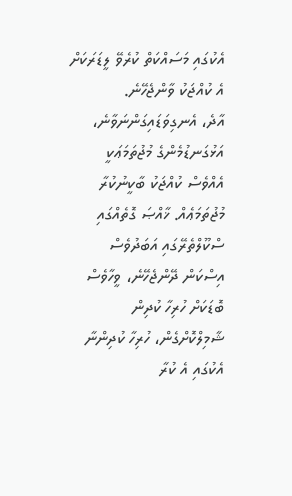އެކުގައި މަސައްކަތް ކުރެވޭ ލީޑަރަކަށް އެ ކުއްޖަކު ވާންޖެހޭނެ.
އާދެ، އެނގިވަޑައިގަންނަވާނެ، އަޅުގަނޑުމެންގެ މުޖުތަމަޢަކީ އެއްވެސް ކުއްޖަކު ބާކީނުކުރާ މުޖުތަމަޢެއް. ޚާއްޞަ ގޮތެއްގައި ސްކޫލްތެރޭގައި އަބަދުވެސް އިސްކަން ދޭންޖެހޭނެ، ވީހާވެސް ބޮޑަކަށް ހުރިހާ ކުދިން ޝާމިލްކޮށްގެން، ހުރިހާ ކުދިންނާ އެކުގައި އެ ކުރާ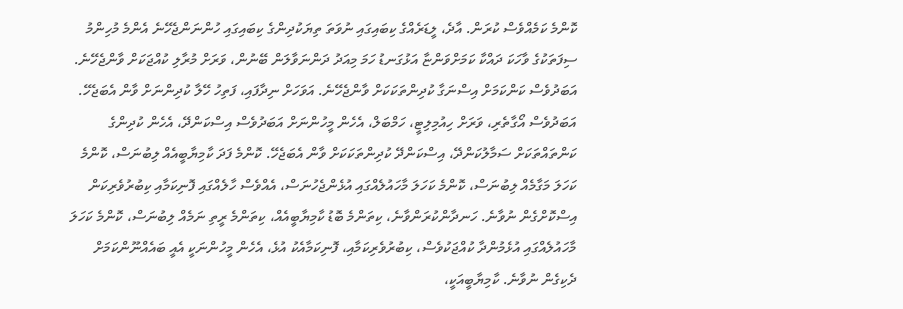ކޮންމެ ކަމެއްވެސް ކުރަން. އާދެ، ލީޑަރެއްގެ ކިބައިގައި ނުވަތަ ތިޔަކުދިންގެ ކިބައިގައި ހުންނަންޖެހޭނެ އެންމެ މުހިންމު ސިފަތަކުގެ ވާހަކަ ދައްކާ ކަމަށްވަންޏާ އަޅުގަނޑު ހަމަ މިއަދު ދަންނަވާލަން ބޭނުން، ވަރަށް މުރާލި ކުއްޖަކަށް ވާންޖެހޭނެ. އަބަދުވެސް ކަންކަމަށް އިސްނަގާ ކުދިންތަކަކަށް ވާންޖެހޭނެ. އަވަހަށް ނިދާފައި، ފަތިހު ހޭލާ ކުދިންނަށް ވާން އެބަޖެހޭ. އަބަދުވެސް އޯގާތެރި، ވަރަށް ހިއުމިލިޓީ، ހަމްބަލް، އެހެން މީހުންނަށް އަބަދުވެސް އިސްކަންދޭ، އެހެން ކުދިންގެ ކަންތައްތަކަށް ސަމާލުކަންދޭ، އިސްކަންދޭ ކުދިންތަކަކަށް ވާން އެބަޖެހޭ. ކޮންމެ ފަދަ ކާމިޔާބީއެއް ލިބުނަސް، ކޮންމެ ކަހަލަ މަގާމެއް ލިބުނަސް، ކޮންމެ ކަހަލަ މާހައުލެއްގައި އުޅެންޖެހުނަސް، އެއްވެސް ހާލެއްގައި ފޮނިކަމާއި ކިބުރުވެރިކަން އިސްކޮށްގެން ނުވާނެ. ހަނދާންކުރަންވާނެ، ކިތަންމެ ބޮޑު ކާމިޔާބީއެއް، ކިތަންމެ ރީތި ނަމެއް ލިބުނަސް، ކޮންމެ ކަހަލަ މާހައުލެއްގައި އުޅެމުންދާ ކުއްޖަކުވެސް، ކިބުރުވެރިކަމާއި، ފޮނިކަމާއެކު އުޅެ، އެހެން މީހުންނަކީ އެއީ ބައެއްނޫންކަމަށް ދެކިގެން ނުވާނެ. ކާމިޔާބީއަކީ،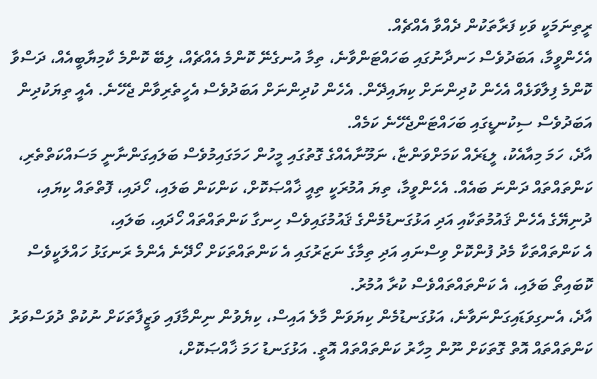ރީތިނަމަކީ ވަކި ފަރާތަކުން ދެއްވާ އެއްޗެއް.
އެހެންވީމާ، އަބަދުވެސް ހަނދާނުގައި ބަހައްޓަންވާނެ، ތިމާ އުނގެނޭ ކޮންމެ އެއްޗެއް، ލިބޭ ކޮންމެ ކާމިޔާބީއެއް، ދަސްވާ ކޮންމެ ފިލާވަޅެއް އެހެން ކުދިންނަށް ކިޔައިދޭން. އެހެން ކުދިންނަށް އަބަދުވެސް އެހީތެރިވާން ޖެހޭނެ. އެއީ ތިޔަކުދިން އަބަދުވެސް ސިކުނޑީގައި ބަހައްޓަންޖެހޭނެ ކަމެއް.
އާދެ، ހަމަ މިއާއެކު، ލީޑަރެއް ކަމަށްވަންޏާ، ނަމޫނާއެއްގެ ގޮތުގައި މީހުން ހަމަގައިމުވެސް ބަލައިގަންނާނީ މަސައްކަތްތެރި، ކަންތައްތައް ދަންނަ ބައެއް. އެހެންވީމާ، ތިޔަ އުމުރަކީ ތިއީ ޚާއްޞަކޮށް، ކަންކަން ބަލައި، ހޯދައި، ފޮތްތައް ކިޔައި، ދުނިޔޭގެ އެހެން ޤައުމުތަކާއި އަދި އަޅުގަނޑުމެންގެ ޤައުމުގައިވެސް ހިނގާ ކަންތައްތައް ހޯދައި، ބަލައި،
އެ ކަންތައްތަކާ މެދު ފުންކޮށް ވިސްނައި އަދި ތިމާގެ ނަޒަރުގައި އެ ކަންތައްތަކަށް ހޯދޭނެ އެންމެ ރަނގަޅު ހައްލަކީވެސް ކޮބައިތޯ ބަލައި، އެ ކަންތައްތައްވެސް ކުރާ އުމުރު.
އާދެ، އެނގިވަޑައިގަންނަވާނެ، އަޅުގަނޑުމެން ކިޔަވަން މާލެ އައިސް، ކިޔެވުން ނިންމާފައި ވަޒީފާތަކަށް ނުކުތް ދުވަސްވަރު ކަންތައްތައް އޮތް ގޮތަކަށް ނޫން މިހާރު ކަންތައްތައް އޮތީ. އަޅުގަނޑު ހަމަ ޚާއްޞަކޮށް،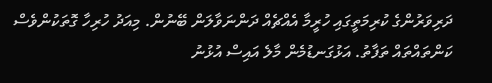ދަރިވަރުންގެ ކުރިމަތީގައި ހުރީމާ އެއްޗެއް ދަންނަވާލަން ބޭނުން. މިއަދު ހުރިހާ ގޮތަކުންވެސް ކަންތައްތައް ތަފާތު. އަޅުގަނޑުމެން މާލެ އައިސް އުޅުނު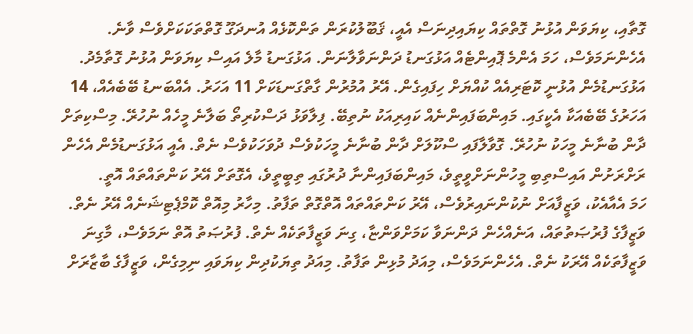ގޮތާއި، ކިޔަވަން އުޅުނު ގޮތްތައް ކިޔައިދިނަސް އެއީ، ޤަބޫލުކުރަން ތަންކޮޅެއް އުނދަގޫ ގޮތްތަކަކަށްވެސް ވާނެ.
އެހެންނަމަވެސް، ހަމަ އެންމެ ޕޮއިންޓެއް އަޅުގަނޑު ދަންނަވާލާނަން. އަޅުގަނޑު މާލެ އައިސް ކިޔަވަން އުޅުނު ގޮތާމެދު. އަޅުގަނޑުމެން އުޅުނީ ކޮޓަރިއެއް ކުއްޔަށް ހިފައިގެން. އޭރު އުމުރުން ގާތްގަނޑަކަށް 11 އަހަރު. އެއްބަނޑު ބޭބެއެއް، 14 އަހަރުގެ ބޭބެއަކާ އެކީގައި. މައިންބަފައިންނެއް ކައިރިއަކު ނުތިބޭ. ފިލާވަޅު ދަސްކުރިތޯ ބަލާނެ މީހެއް ނުހުރޭ. މިސްކިތަށް ދާން ބުނާނެ މީހަކު ނުހުރޭ. ގޮވާލާފައި ސްކޫލަށް ދާން ބުނާނެ މީހަކުވެސް ދުވަހަކުވެސް ނެތް. އެއީ އަޅުގަނޑުމެން އެހެން ރަށްރަށުން އައިސްތިބި މީހުންނަށްވީތީވެ، މައިންބަފައިންނާ ދުރުގައި ތިބީތީވެ، އެގޮތަށް އޭރު ކަންތައްތައް އޮތީ.
ހަމަ އެއާއެކު، ވަޒީފާއަށް ނުކުންނައިރުވެސް، އޭރު ކަންތައްތައް އޮތްގޮތް ތަފާތު. މިހާރު މިއޮތް ކޮމްޕެޓިޝަނެއް އޭރު ނެތް. ވަޒީފާގެ ފުރުޞަތުތައް، އަނެއްހެން ދަންނަވާ ކަމަށްވަންޏާ، ގިނަ ވަޒީފާތަކެއް ނެތް. ފުރުޞަތު އޮތް ނަމަވެސް، މާގިނަ ވަޒީފާތަކެއް އޭރަކު ނެތް. އެހެންނަމަވެސް، މިއަދު މުޅިން ތަފާތު. މިއަދު ތިޔަކުދިން ކިޔަވައި ނިމިގެން، ވަޒީފާގެ ބާޒާރަށް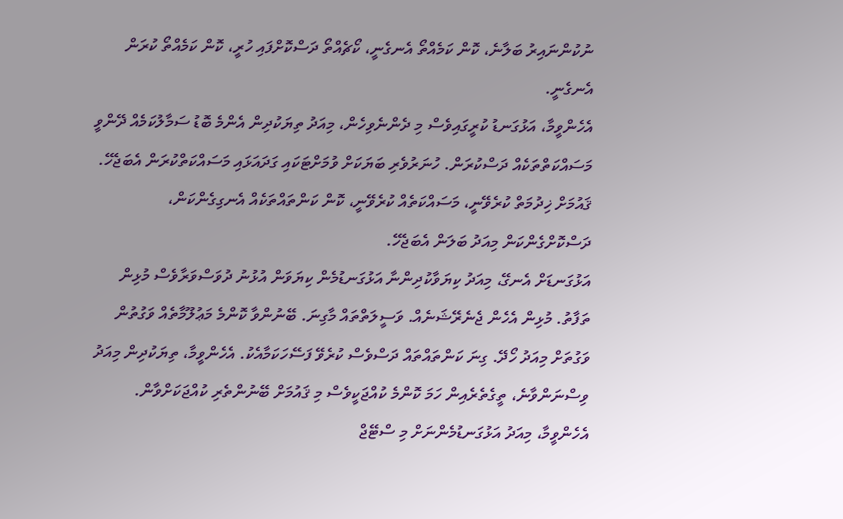ނުކުންނައިރު ބަލާނެ، ކޮން ކަމެއްތޯ އެނގެނީ، ކޯޗެއްތޯ ދަސްކޮށްފައި ހުރީ، ކޮން ކަމެއްތޯ ކުރަން އެނގެނީ.
އެހެންވީމާ، އަޅުގަނޑު ކުރީގައިވެސް މި ދެންނެވިހެން، މިއަދު ތިޔަކުދިން އެންމެ ބޮޑު ސަމާލުކަމެއް ދޭންވީ މަސައްކަތްތަކެއް ދަސްކުރަން. ހުނަރުވެރި ބަޔަކަށް ވުމަށްޓަކައި ގަދައަޅައި މަސައްކަތްކުރަން އެބަޖެހޭ. ޤައުމަށް ޚިދުމަތް ކުރެވޭނީ، މަސައްކަތެއް ކުރެވޭނީ، ކޮން ކަންތައްތަކެއް އެނގިގެންކަން، ދަސްކޮށްގެންކަން މިއަދު ބަލަން އެބަޖެހޭ.
އަޅުގަނޑަށް އެނގޭ، މިއަދު ކިޔަވާކުދިންނާ އަޅުގަނޑުމެން ކިޔަވަން އުޅުނު ދުވަސްވަރާވެސް މުޅިން ތަފާތު. މުޅިން އެހެން ޖެނެރޭޝަނެއް. ވަސީލަތްތައް މާގިނަ. ބޭނުންވާ ކޮންމެ މަޢުލޫމާތެއް ވަގުތުން ވަގުތަށް މިއަދު ހޯދޭ. ގިނަ ކަންތައްތައް ދަސްވެސް ކުރެވޭ ފަސޭހަކަމާއެކު. އެހެންވީމާ، ތިޔަކުދިން މިއަދު ވިސްނަންވާނެ، ތީގެތެރެއިން ހަމަ ކޮންމެ ކުއްޖަކީވެސް މި ޤައުމަށް ބޭނުންތެރި ކުއްޖަކަށްވާން. އެހެންވީމާ، މިއަދު އަޅުގަނޑުމެންނަށް މި ސްޓޭޖް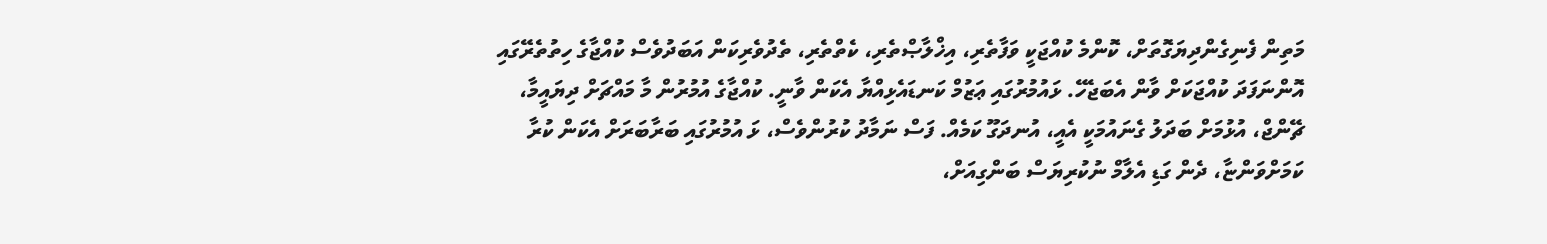މަތިން ފެނިގެންދިޔަގޮތަށް، ކޮންމެ ކުއްޖަކީ ވަފާތެރި، އިޚްލާޞްތެރި، ކެތްތެރި، ތެދުވެރިކަން އަބަދުވެސް ކުއްޖާގެ ހިތުތެރޭގައި އޮންނަފަދަ ކުއްޖަކަށް ވާން އެބަޖެހޭ. ޅައުމުރުގައި ޢަޒުމް ކަނޑައެޅިއްޔާ އެކަން ވާނީ. ކުއްޖާގެ އުމުރުން މާ މައްޗަށް ދިޔައީމާ، ޗޭންޖް، އުޅުމަށް ބަދަލު ގެނައުމަކީ އެއީ، އުނދަގޫ ކަމެއް. ފަސް ނަމާދު ކުރުންވެސް، ޅަ އުމުރުގައި ބަރާބަރަށް އެކަން ކުރާ ކަމަށްވަންޏާ، ދެން ގަޑި އެލާމް ނުކުރިޔަސް ބަންގިއަށް،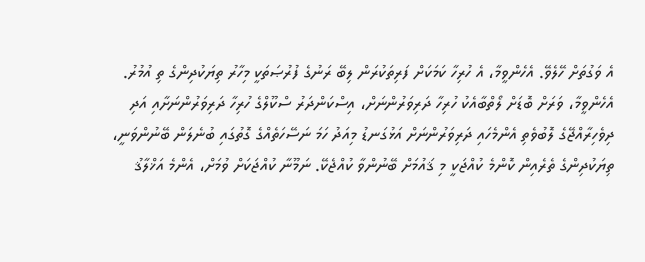އެ ވަގުތަށް ހޭލެވޭ. އެހެންވީމާ، އެ ހުރިހާ ކަމަކަށް ފަރިތަކުރަން ލިބޭ ރަނުގެ ފުރުޞަތަކީ މިހާރު ތިޔަކުދިންގެ ތި އުމުރު.
އެހެންވީމާ، ވަރަށް ބޮޑަށް ލޯތްބާއެކު ހުރިހާ ދަރިވަރުންނަށް، އިސްކަންދަރު ސްކޫލްގެ ހުރިހާ ދަރިވަރުންނަށާއި އަދި ދިވެހިރާއްޖޭގެ ލޮބުވެތި އެންމެހައި ދަރިވަރުންނަށް އަޅުގަނޑު މިއަދު ހަމަ ނަސޭހަތެއްގެ ގޮތުގައި ބުނެލަން ބޭނުންވަނީ، ތިޔަކުދިންގެ ތެރެއިން ކޮންމެ ކުއްޖަކީ މި ޤައުމަށް ބޭނުންވާ ކުއްޖެކޭ. ނަމޫނާ ކުއްޖަކަށް ވުމަށް، އެންމެ އަޚްލާޤު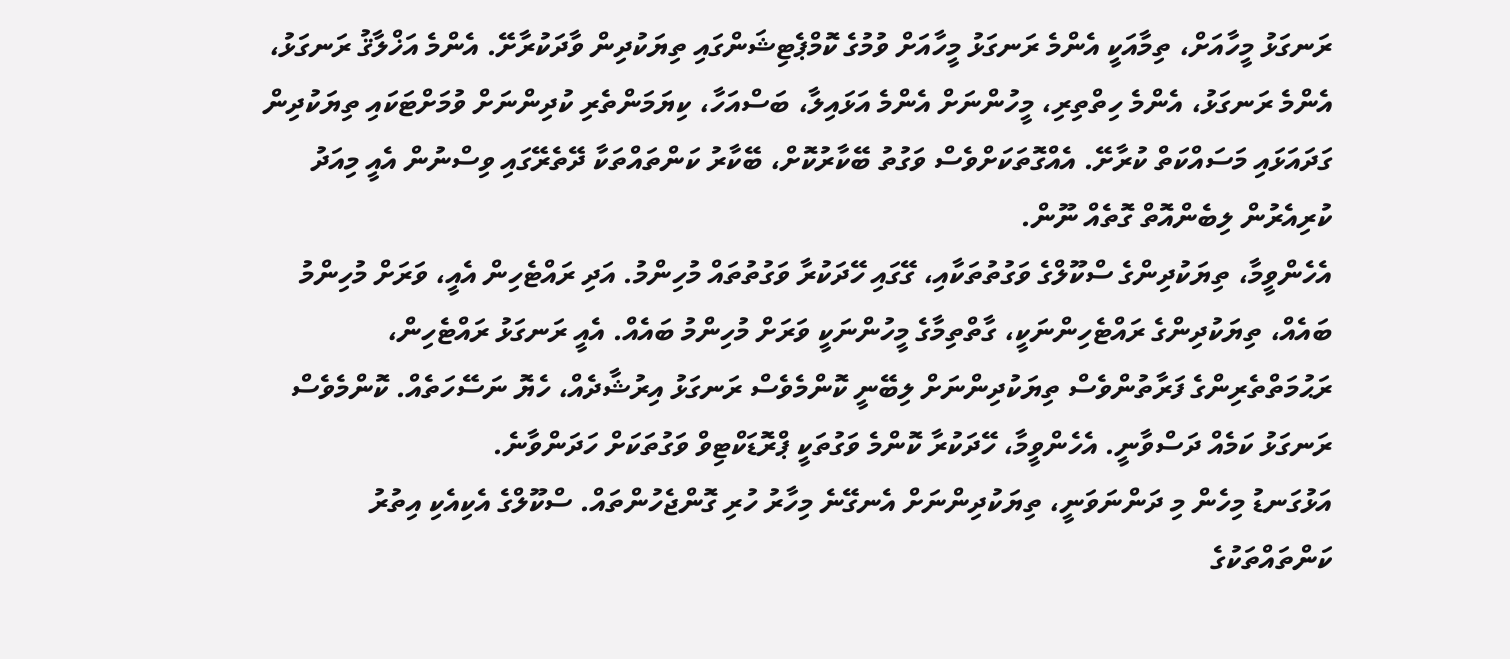ރަނގަޅު މީހާއަށް، ތިމާއަކީ އެންމެ ރަނގަޅު މީހާއަށް ވުމުގެ ކޮމްޕެޓިޝަންގައި ތިޔަކުދިން ވާދަކުރާށޭ. އެންމެ އަޚްލާޤު ރަނގަޅު، އެންމެ ރަނގަޅު، އެންމެ ހިތްތިރި، މީހުންނަށް އެންމެ އަޅައިލާ، ބަސްއަހާ، ކިޔަމަންތެރި ކުދިންނަށް ވުމަށްޓަކައި ތިޔަކުދިން ގަދައަޅައި މަސައްކަތް ކުރާށޭ. އެއްގޮތަކަށްވެސް ވަގުތު ބޭކާރުކޮށް، ބޭކާރު ކަންތައްތަކާ ދޭތެރޭގައި ވިސްނުން އެއީ މިއަދު ކުރިއެރުން ލިބެންއޮތް ގޮތެއް ނޫން.
އެހެންވީމާ، ތިޔަކުދިންގެ ސްކޫލްގެ ވަގުތުތަކާއި، ގޭގައި ހޭދަކުރާ ވަގުތުތައް މުހިންމު. އަދި ރައްޓެހިން އެއީ، ވަރަށް މުހިންމު ބައެއް، ތިޔަކުދިންގެ ރައްޓެހިންނަކީ، ގާތްތިމާގެ މީހުންނަކީ ވަރަށް މުހިންމު ބައެއް. އެއީ ރަނގަޅު ރައްޓެހިން، ރަޙުމަތްތެރިންގެ ފަރާތުންވެސް ތިޔަކުދިންނަށް ލިބޭނީ ކޮންމެވެސް ރަނގަޅު އިރުޝާދެއް، ހެޔޮ ނަސޭހަތެއް. ކޮންމެވެސް ރަނގަޅު ކަމެއް ދަސްވާނީ. އެހެންވީމާ، ހޭދަކުރާ ކޮންމެ ވަގުތަކީ ޕްރޮޑަކްޓިވް ވަގުތަކަށް ހަދަންވާނެ.
އަޅުގަނޑު މިހެން މި ދަންނަވަނީ، ތިޔަކުދިންނަށް އެނގޭނެ މިހާރު ހުރި ގޮންޖެހުންތައް. ސްކޫލްގެ އެކިއެކި އިތުރު ކަންތައްތަކުގެ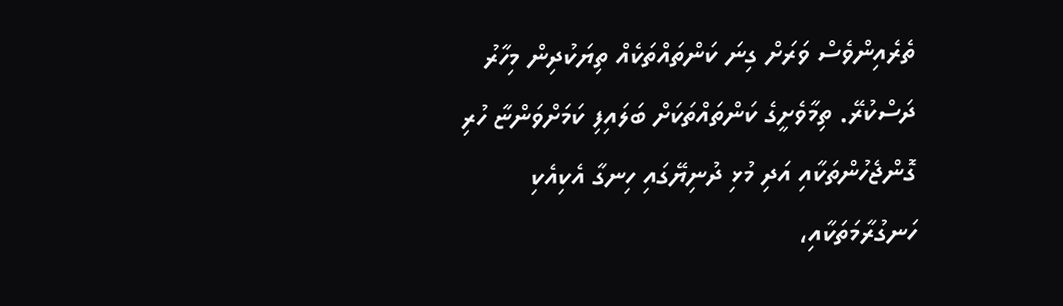ތެރެއިންވެސް ވަރަށް ގިނަ ކަންތައްތަކެއް ތިޔަކުދިން މިހާރު ދަސްކުރޭ. ތިމާވެށީގެ ކަންތައްތަކަށް ބަލައިފި ކަމަށްވަންޏާ ހުރި ގޮންޖެހުންތަކާއި އަދި މުޅި ދުނިޔޭގައި ހިނގާ އެކިއެކި ހަނގުރާމަތަކާއި،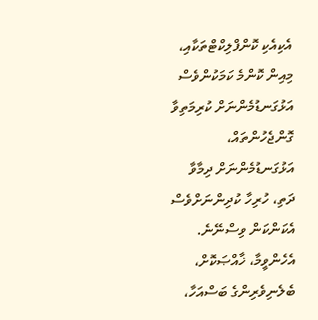އެކިއެކި ކޮންފްލިކްޓްތަކާއި، މިއިން ކޮންމެ ކަމަކުންވެސް އަޅުގަނޑުމެންނަށް ކުރިމަތިވާ ގޮންޖެހުންތައް، އަޅުގަނޑުމެންނަށް ދިމާވާ ދަތި، ހުރިހާ ކުދިންނަށްވެސް އެކަންކަން ވިސްނޭނެ.
އެހެންވީމާ، ޚާއްޞަކޮށް، ބެލެނިވެރިންގެ ބަސްއަހާ،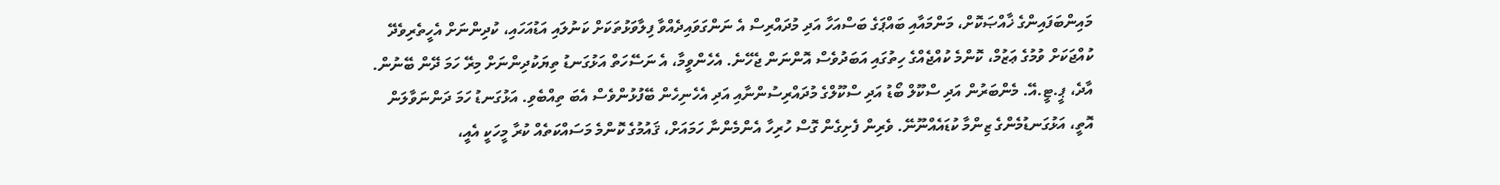މައިންބަފައިންގެ ޚާއްޞަކޮށް، މަންމައާއި ބައްޕަގެ ބަސްއަހާ އަދި މުދައްރިސް އެ ނަންގަވައިދެއްވާ ފިލާވަޅުތަކަށް ކަނުލައި އަޑުއަހައި، ކުދިންނަށް އެހީތެރިވެދޭ ކުއްޖަކަށް ވުމުގެ ޢަޒުމް، ކޮންމެ ކުއްޖެއްގެ ހިތުގައި އަބަދުވެސް އޮންނަން ޖެހޭނެ. އެހެންވީމާ، އެ ނަސޭހަތް އަޅުގަނޑު ތިޔަކުދިންނަށް މިރޭ ހަމަ ދޭން ބޭނުން.
އާދެ، ޕީ.ޓީ.އޭ. މެންބަރުން އަދި ސްކޫލް ބޯޑު އަދި ސްކޫލްގެ މުދައްރިސުންނާއި އަދި އެހެނިހެން ބޭފުޅުންވެސް އެބަ ތިއްބެވި. އަޅުގަނޑު ހަމަ ދަންނަވާލަން އޮތީ، އަޅުގަނޑުމެންގެ ޒިންމާ ކުޑައެއްނޫނޭ. ވެރިން ފެށިގެން ގޮސް ހުރިހާ އެންމެންނާ ހަމައަށް، ޤައުމުގެ ކޮންމެ މަސައްކަތެއް ކުރާ މީހަކީ އެއީ،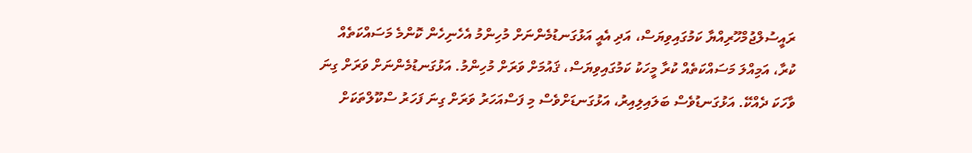ރައީސުލްޖުމްހޫރިއްޔާ ކަމުގައިވިޔަސް، އަދި އެއީ އަޅުގަނޑުމެންނަށް މުހިންމު އެހެނިހެން ކޮންމެ މަސައްކަތެއް ކުރާ، އަމިއްލަ މަސައްކަތެއް ކުރާ މީހަކު ކަމުގައިވިޔަސް، ޤައުމަށް ވަރަށް މުހިންމު. އަޅުގަނޑުމެންނަށް ވަރަށް ގިނަ ވާހަކަ ދެއްކޭ. އަޅުގަނޑުވެސް ބަލައިލިއިރު، އަޅުގަނޑަށްވެސް މި ފަސްއަހަރު ވަރަށް ގިނަ ފަހަރު ސްކޫލްތަކަށް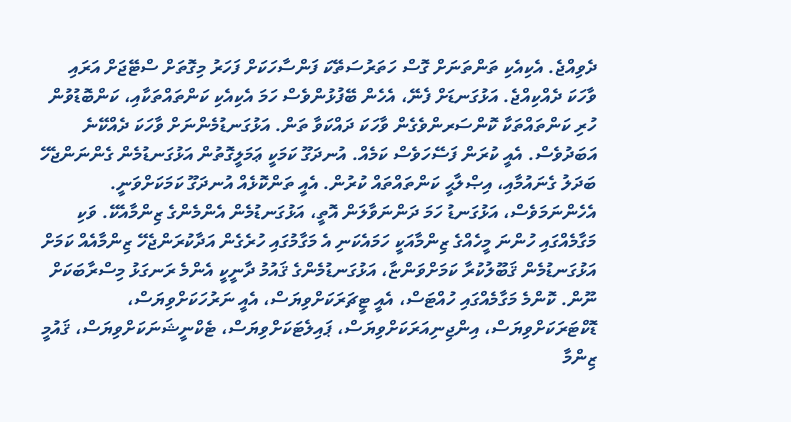ދެވިއްޖެ. އެކިއެކި ތަންތަނަށް ގޮސް ހަތަރުސަތޭކަ ފަންސާހަކަށް ފަހަރު މިގޮތަށް ސްޓޭޖަށް އަރައި ވާހަކަ ދެއްކިއްޖެ. އަޅުގަނޑަށް ފެނޭ، އެހެން ބޭފުޅުންވެސް ހަމަ އެކިއެކި ކަންތައްތަކާއި، ކަންބޮޑުވުން ހުރި ކަންތައްތަކާ ކޮންސަރންވެގެން ވާހަކަ ދައްކަވާ ތަން. އަޅުގަނޑުމެންނަށް ވާހަކަ ދެއްކޭނެ އަބަދުވެސް. އެއީ ކުރަން ފަސޭހަވެސް ކަމެއް. އުނދަގޫ ކަމަކީ ޢަމަލީގޮތުން އަޅުގަނޑުމެން ގެންނަންޖެހޭ ބަދަލު ގެނައުމާއި، އިޞްލާޙީ ކަންތައްތައް ކުރުން. އެއީ ތަންކޮޅެއް އުނދަގޫ ކަމަކަށްވަނީ.
އެހެންނަމަވެސް، އަޅުގަނޑު ހަމަ ދަންނަވާލަން އޮތީ، އަޅުގަނޑުމެން އެންމެންގެ ޒިންމާއެކޭ. ވަކި މަގާމެއްގައި ހުންނަ މީހެއްގެ ޒިންމާއަކީ ހަމައެކަނި އެ މަގާމުގައި ހުރެގެން އަދާކުރަންޖެހޭ ޒިންމާއެއް ކަމަށް އަޅުގަނޑުމެން ޤަބޫލުކުރާ ކަމަށްވަންޏާ، އަޅުގަނޑުމެންގެ ޤައުމު ދާނީކީ އެންމެ ރަނގަޅު މިސްރާބަކަށް ނޫން. ކޮންމެ މަގާމެއްގައި ހުއްޓަސް، އެއީ ޓީޗަރަކަށްވިޔަސް، އެއީ ނަރުހަކަށްވިޔަސް، ޑޮކްޓަރަކަށްވިޔަސް، އިންޖިނިއަރަކަށްވިޔަސް، ޕައިލެޓަކަށްވިޔަސް، ޓެކްނީޝަނަކަށްވިޔަސް، ޤައުމީ ޒިންމާ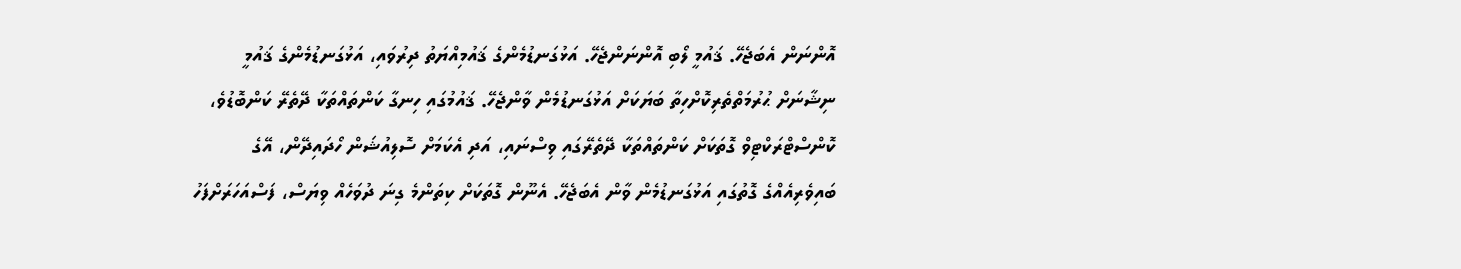އޮންނަން އެބަޖެހޭ. ޤައުމީ ލޯބި އޮންނަންޖެހޭ. އަޅުގަނޑުމެންގެ ޤައުމިއްޔަތު ދިރުވައި، އަޅުގަނޑުމެންގެ ޤައުމީ ނިޝާނަށް ޙުރުމަތްތެރިކޮށްހިތާ ބަޔަކަށް އަޅުގަނޑުމެން ވާންޖެހޭ. ޤައުމުގައި ހިނގާ ކަންތައްތަކާ ދޭތެރޭ ކަންބޮޑުވެ، ކޮންސްޓްރަކްޓިވް ގޮތަކަށް ކަންތައްތަކާ ދޭތެރޭގައި ވިސްނައި، އަދި އެކަމަށް ސޮލިއުޝަން ހޯދައިދޭން، އޭގެ ބައިވެރިއެއްގެ ގޮތުގައި އަޅުގަނޑުމެން ވާން އެބަޖެހޭ. އެނޫން ގޮތަކަށް ކިތަންމެ ގިނަ ދުވަހެއް ވިޔަސް، ފަސްއަހަރަށްފަހު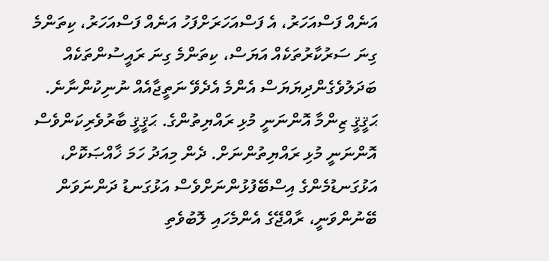އަނެއް ފަސްއަހަރު، އެ ފަސްއަހަރަށްފަހު އަނެއް ފަސްއަހަރު، ކިތަންމެ ގިނަ ސަރުކާރުތަކެއް އަޔަސް، ކިތަންމެ ގިނަ ރައީސުންތަކެއް ބަދަލުވެގެންދިޔަޔަސް އެންމެ އެދެވޭ ނަތީޖާއެއް ނުނިކުންނާނެ.
ޙަޤީޤީ ޒިންމާ އޮންނަނީ މުޅި ރައްޔިތުންގެ. ޙަޤީޤީ ބާރުވެރިކަންވެސް އޮންނަނީ މުޅި ރައްޔިތުންނަށް. ދެން މިއަދު ހަމަ ޚާއްޞަކޮށް، އަޅުގަނޑުމެންގެ އިސްބޭފުޅުންނަށްވެސް އަޅުގަނޑު ދަންނަވަން ބޭނުންވަނީ، ރާއްޖޭގެ އެންމެހައި ލޮބުވެތި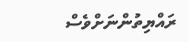ރައްޔިތުންނަށްވެސް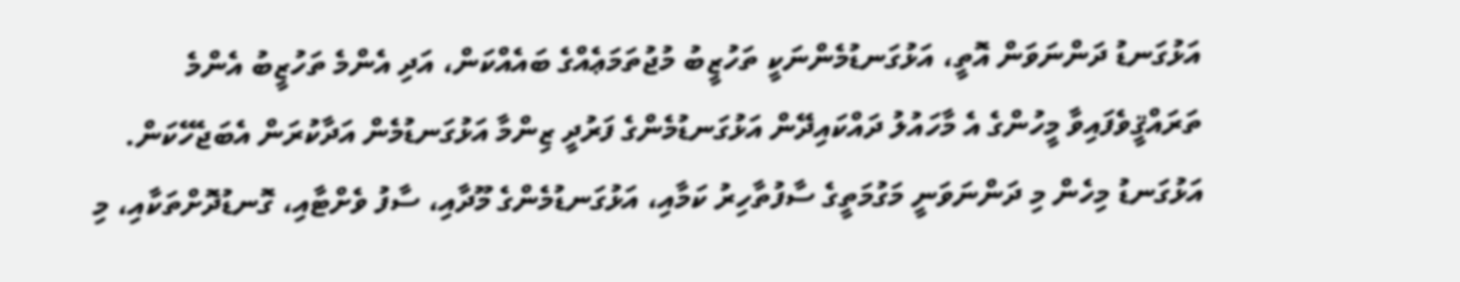އަޅުގަނޑު ދަންނަވަން އޮތީ، އަޅުގަނޑުމެންނަކީ ތަހުޒީބު މުޖުތަމަޢެއްގެ ބައެއްކަން، އަދި އެންމެ ތަހުޒީބު އެންމެ ތަރައްޤީވެފައިވާ މީހުންގެ އެ މާހައުލު ދައްކައިދޭން އަޅުގަނޑުމެންގެ ފަރުދީ ޒިންމާ އަޅުގަނޑުމެން އަދާކުރަން އެބަޖެހޭކަން.
އަޅުގަނޑު މިހެން މި ދަންނަވަނީ މަގުމަތީގެ ސާފުތާހިރު ކަމާއި، އަޅުގަނޑުމެންގެ މޫދާއި، ސާފު ވެށްޓާއި، ގޮނޑުދޮށްތަކާއި، މި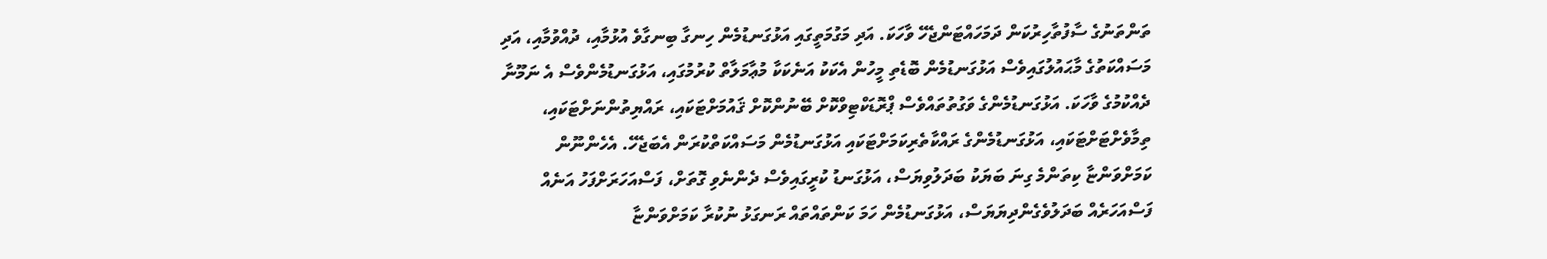ތަންތަނުގެ ސާފުތާހިރުކަން ދަމަހައްޓަންޖެހޭ ވާހަކަ. އަދި މަގުމަތީގައި އަޅުގަނޑުމެން ހިނގާ ބިނގާވެ އުޅުމާއި، ދުއްވުމާއި، އަދި މަސައްކަތުގެ މާޙައުލުގައިވެސް އަޅުގަނޑުމެން ބޮޑެތި މީހުން އެކަކު އަނެކަކާ މުޢާމަލާތް ކުރުމުގައި، އަޅުގަނޑުމެންވެސް އެ ނަމޫނާ ދެއްކުމުގެ ވާހަކަ. އަޅުގަނޑުމެންގެ ވަގުތުތައްވެސް ޕްރޮޑަކްޓިވްކޮށް ބޭނުންކޮށް ޤައުމަށްޓަކައި، ރައްޔިތުންނަށްޓަކައި، ތިމާވެށްޓަށްޓަކައި، އަޅުގަނޑުމެންގެ ރައްކާތެރިކަމަށްޓަކައި އަޅުގަނޑުމެން މަސައްކަތްކުރަން އެބަޖެހޭ. އެހެންނޫން ކަމަށްވަންޏާ ކިތަންމެ ގިނަ ބަޔަކު ބަދަލުވިޔަސް، އަޅުގަނޑު ކުރީގައިވެސް ދެންނެވި ގޮތަށް، ފަސްއަހަރަށްފަހު އަނެއް ފަސްއަހަރެއް ބަދަލުވެގެންދިޔަޔަސް، އަޅުގަނޑުމެން ހަމަ ކަންތައްތައް ރަނގަޅު ނުކުރާ ކަމަށްވަންޏާ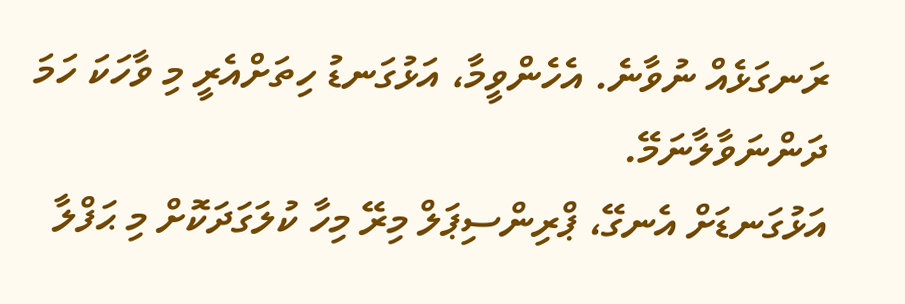ރަނގަޅެއް ނުވާނެ. އެހެންވީމާ، އަޅުގަނޑު ހިތަށްއެރީ މި ވާހަކަ ހަމަ ދަންނަވާލާނަމޭ.
އަޅުގަނޑަށް އެނގޭ، ޕްރިންސިޕަލް މިރޭ މިހާ ކުލަގަދަކޮށް މި ޙަފްލާ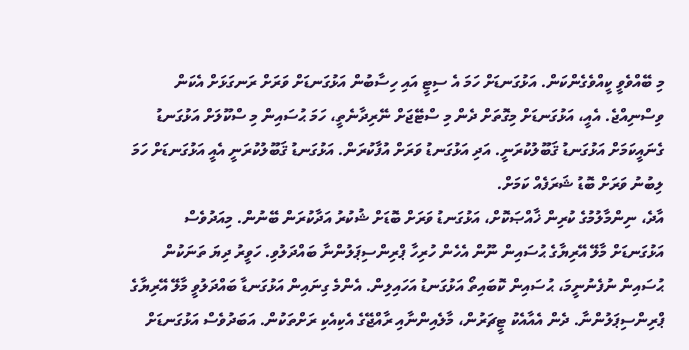މި ބޭއްވެވީ ކީއްވެގެންކަން. އަޅުގަނޑަށް ހަމަ އެ ސިޓީ އައި ހިސާބުން އަޅުގަނޑަށް ވަރަށް ރަނގަޅަށް އެކަން ވިސްނިއްޖެ. އެއީ، އަޅުގަނޑަށް މިގޮތަށް ދެން މި ސްޓޭޖަށް ނޭރިދާނެތީ، ހަމަ ޙުސައިން މި ސްކޫލަށް އަޅުގަނޑު ގެނައީކަމަށް އަޅުގަނޑު ޤަބޫލުކުރަނީ. އަދި އަޅުގަނޑު ވަރަށް އުފާކުރަން. އަޅުގަނޑު ޤަބޫލުކުރަނީ އެއީ އަޅުގަނޑަށް ހަމަ ލިބުނު ވަރަށް ބޮޑު ޝަރަފެއް ކަމަށް.
އާދެ، ނިންމާލުމުގެ ކުރިން ޚާއްޞަކޮށް، އަޅުގަނޑު ވަރަށް ބޮޑަށް ޝުކުރު އަދާކުރަން ބޭނުން. މިއަދުވެސް އަޅުގަނޑަށް މާލޭ އޭރިޔާގެ ޙުސައިން ނޫން އެހެން ހުރިހާ ޕްރިންސިޕަލުންނާ ބައްދަލުވި. ހަވީރު ދިޔަ ތަނަކުން ޙުސައިން ނުފެނުނީމަ، ޙުސައިން ކޮބައިތޯ އަޅުގަނޑު އަހައިލިން. އެންމެ ގިނައިން އަޅުގަނޑާ ބައްދަލުވީ މާލޭ އޭރިޔާގެ ޕްރިންސިޕަލުންނާ. ދެން އެއާއެކު ޓީޗަރުން، މާލެއިންނާއި ރާއްޖޭގެ އެކިއެކި ރަށްތަކުން. އަބަދުވެސް އަޅުގަނޑަށް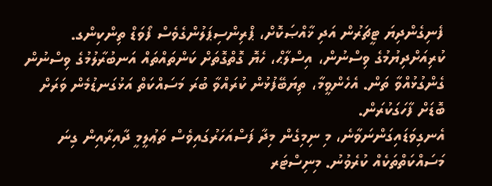ފެނިގެންދިޔަ ޓީޗަރުން އަދި ޚާއްޞަކޮށް، ޕްރިންސިޕަލުންގެވެސް ފޯވަޑް ތިންކިންގ. ކުރިއަށްދިޔުމުގެ ވިސްނުން، އިސްލާޙް، ހެޔޮ ގޮތްގޮތަށް ކަންތައްތައް އަނބުރާލުމުގެ ވިސްނުން ގެންގުޅުއްވާ ތަން. އެހެންވީމާ، ތިޔަބޭފުޅުން ކުރައްވާ ބުރަ މަސައްކަތް އަޅުގަނޑުމެން ވަރަށް ބޮޑަށް ފާހަގަކުރަން.
އެނގިވަޑައިގަންނަވާނެ، މި ނިމިގެން މިދާ ފަސްއަހަރުގައިވެސް ތަޢުލީމީ ދާއިރާއިން ގިނަ މަސައްކަތްތަކެއް ކުރެވުނު. މިނިސްޓަރ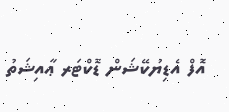އޮފް އެޑިޔުކޭޝަން ޑޮކްޓަރ ޢާއިޝަތު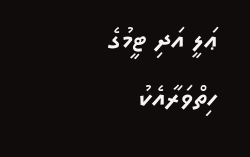ޢަލީ އަދި ޓީމުގެ ހިތްވަރާއެކު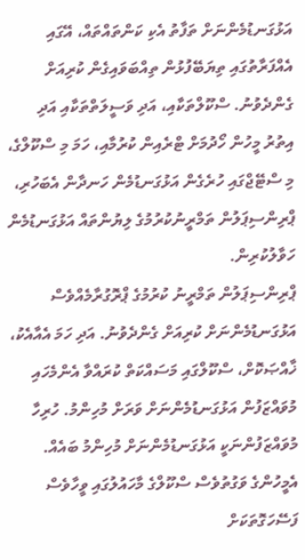އަޅުގަނޑުމެންނަށް ތަފާތު އެކި ކަންތައްތައް، އޭގައި އެއްފަރާތުގައި ތިޔަބޭފުޅުން ތިއްބަވައިގެން ކުރިއަށް ގެންދެވުނު. ސްކޫލްތަކާއި، އަދި ވަސީލަތްތަކާއި އަދި އިތުރު މީހުން ހޯދުމަށް ޓްރެއިން ކުރުމާއި، ހަމަ މި ސްކޫލްގެ، މި ސްޓޭޖްގައި ހުރެގެން އަޅުގަނޑުމެން ހަނދާން އެބަހުރި، ޕްރިންސިޕަލުން ތަމްރީނުކުރުމުގެ ލިޔުންތައް އަޅުގަނޑުމެން ހަވާލުކުރިން.
ޕްރިންސިޕަލުން ތަމްރީނު ކުރުމުގެ ޕްރޮގުރާމެއްވެސް އަޅުގަނޑުމެންނަށް ކުރިއަށް ގެންދެވުނު. އަދި ހަމަ އެއާއެކު، ޚާއްޞަކޮށް، ސްކޫލްގައި މަސައްކަތް ކުރައްވާ އެންމެހައި މުވައްޒަފުން އަޅުގަނޑުމެންނަށް ވަރަށް މުހިންމު. ހުރިހާ މުވައްޒަފުންނަކީ އަޅުގަނޑުމެންނަށް މުހިންމު ބައެއް. އެމީހުންގެ ވަގުތުވެސް ސްކޫލްގެ މާހައުލުގައި ވީހާވެސް ފަސޭހަގޮތަކަށް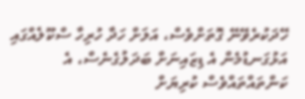ހޭދަކުރެވޭނޭ ގޮތަށްވެސް، އަލަށް ހަދާ ހުރިހާ ސްކޫލެއްގައި އަޅުގަނޑުމެން އެ ޑިޒައިނަށް ބަދަލުގެނެސް، އެ ކަންތައްތައްވެސް ކުރިޔަށް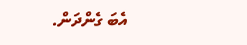އެބަ ގެންދަން.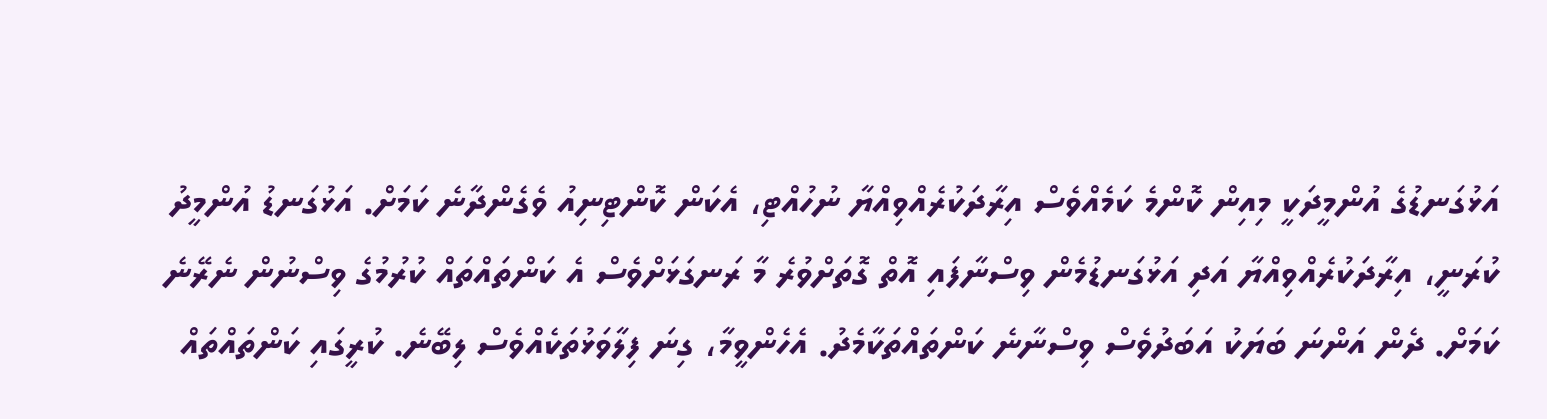އަޅުގަނޑުގެ އުންމީދަކީ މިއިން ކޮންމެ ކަމެއްވެސް އިރާދަކުރެއްވިއްޔާ ނުހުއްޓި، އެކަން ކޮންޓިނިއު ވެގެންދާނެ ކަމަށް. އަޅުގަނޑު އުންމީދު ކުރަނީ، އިރާދަކުރެއްވިއްޔާ އަދި އަޅުގަނޑުމެން ވިސްނާފައި އޮތް ގޮތަށްވުރެ މާ ރަނގަޅަށްވެސް އެ ކަންތައްތައް ކުރުމުގެ ވިސްނުން ނެރޭނެ ކަމަށް. ދެން އަންނަ ބަޔަކު އަބަދުވެސް ވިސްނާނެ ކަންތައްތަކާމެދު. އެހެންވީމާ، ގިނަ ފިލާވަޅުތަކެއްވެސް ލިބޭނެ. ކުރީގައި ކަންތައްތައް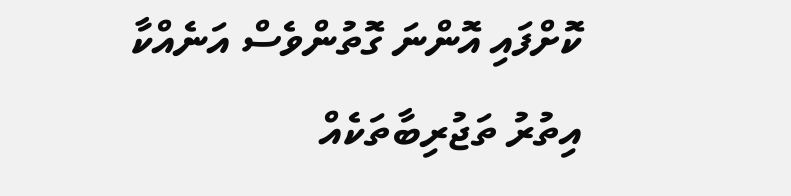ކޮށްފައި އޮންނަ ގޮތުންވެސް އަނެއްކާ އިތުރު ތަޖުރިބާތަކެއް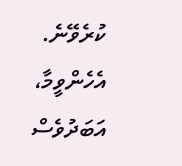ކުރެވޭނެ. އެހެންވީމާ، އަބަދުވެސް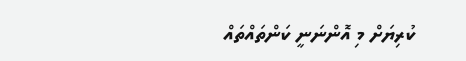ކުރިޔަށް މި އޮންނަނީ ކަންތައްތައް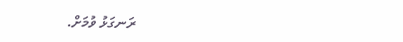ރަނގަޅު ވުމަށް.